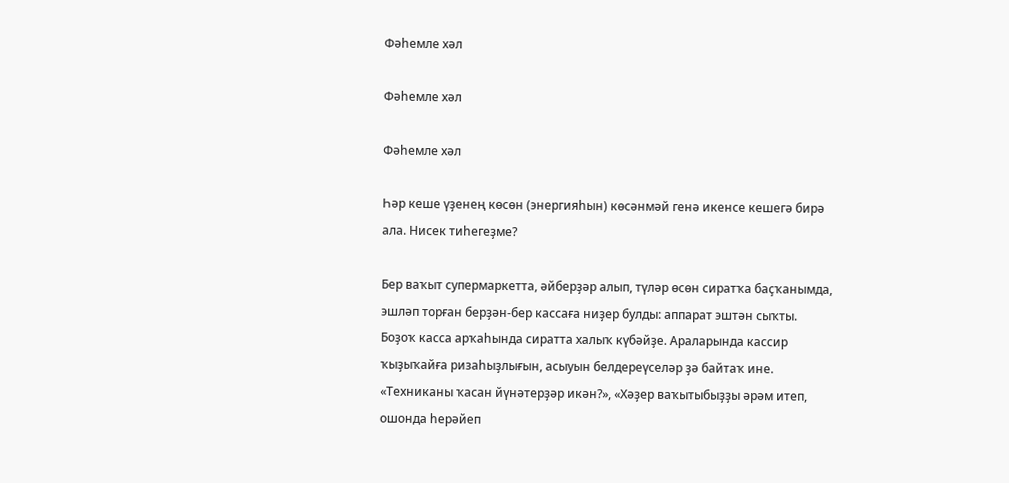Фәһемле хәл

Фәһемле хәл

Фәһемле хәл

Һәр кеше үҙенең көсөн (энергияһын) көсәнмәй генә икенсе кешегә бирә ала. Нисек тиһегеҙме?

Бер ваҡыт супермаркетта, әйберҙәр алып, түләр өсөн сиратҡа баҫҡанымда, эшләп торған берҙән-бер кассаға ниҙер булды: аппарат эштән сыҡты. Боҙоҡ касса арҡаһында сиратта халыҡ күбәйҙе. Араларында кассир ҡыҙыҡайға ризаһыҙлығын, асыуын белдереүселәр ҙә байтаҡ ине. «Техниканы ҡасан йүнәтерҙәр икән?», «Хәҙер ваҡытыбыҙҙы әрәм итеп, ошонда һерәйеп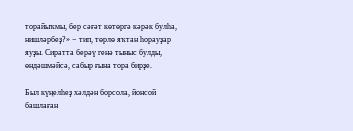торайыҡмы, бер сәғәт көтөргә кәрәк булһа, нишләрбеҙ?» − тип, төрлө яҡтан һорауҙар яуҙы. Сиратта берәү генә тыныс булды, өндәшмәйсә, сабыр ғына тора бирҙе.

Был күңелһеҙ хәлдән борсола, йонсой башлаған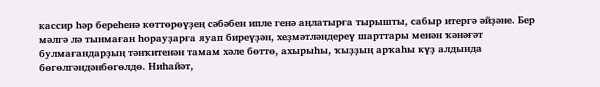кассир һәр береһенә көттөрөүҙең сәбәбен ипле генә аңлатырға тырышты, сабыр итергә әйҙәне. Бер мәлгә лә тынмаған һорауҙарға яуап биреүҙән, хеҙмәтләндереү шарттары менән ҡәнәғәт булмағандарҙың тәнҡитенән тамам хәле бөттө, ахырыһы, ҡыҙҙың арҡаһы күҙ алдында бөгөлгәндәнбөгөлдө. Ниһайәт,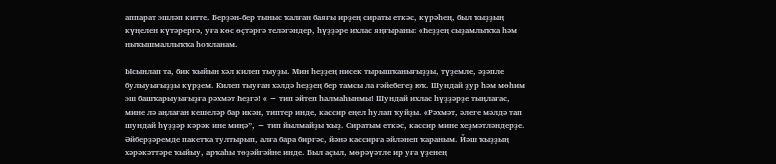аппарат эшләп китте. Берҙән-бер тыныс ҡалған баяғы ирҙең сираты еткәс, күрәһең, был ҡыҙҙың күңелен күтәрергә, уға көс өҫтәргә теләгәндер, һүҙҙәре ихлас яңғыраны: «Һеҙҙең сыҙамлыҡҡа һәм ныҡышмаллыҡҡа һоҡланам.

Ысынлап та, бик ҡыйын хәл килеп тыуҙы. Мин һеҙҙең нисек тырышҡанығыҙҙы, түҙемле, әҙәпле булыуығыҙҙы күрҙем. Килеп тыуған хәлдә һеҙҙең бер тамсы ла ғәйебегеҙ юҡ. Шундай ҙур һәм мөһим эш башҡарыуығыҙға рәхмәт Һеҙгә! « − тип әйтеп һалмаһынмы! Шундай ихлас һүҙҙәрҙе тыңлағас, мине лә аңлаған кешеләр бар икән, типтер инде, кассир еңел һулап ҡуйҙы. «Рәхмәт, әлеге мәлдә тап шундай һүҙҙәр кәрәк ине миңә”, − тип йылмайҙы ҡыҙ. Сиратым еткәс, кассир мине хеҙмәтләндерҙе. Әйберҙәремде пакетҡа тултырып, алға бара биргәс, йәнә кассирға әйләнеп ҡараным. Йәш ҡыҙҙың хәрәкәттәре ҡыйыу, арҡаһы төҙәйгәйне инде. Был аҫыл, мөрәүәтле ир уға үҙенең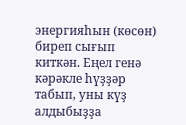энергияһын (көсөн) биреп сығып киткән. Еңел генә кәрәкле һүҙҙәр табып, уны күҙ алдыбыҙҙа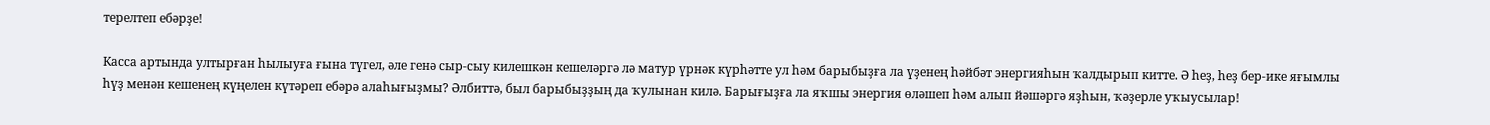терелтеп ебәрҙе!

Касса артында ултырған һылыуға ғына түгел, әле генә сыр-сыу килешкән кешеләргә лә матур үрнәк күрһәтте ул һәм барыбыҙға ла үҙенең һәйбәт энергияһын ҡалдырып китте. Ә һеҙ, һеҙ бер-ике яғымлы һүҙ менән кешенең күңелен күтәреп ебәрә алаһығыҙмы? Әлбиттә, был барыбыҙҙың да ҡулынан килә. Барығыҙға ла яҡшы энергия өләшеп һәм алып йәшәргә яҙһын, ҡәҙерле уҡыусылар!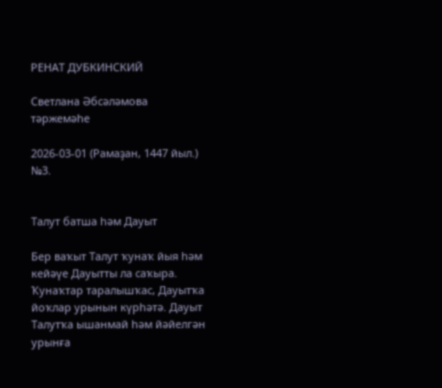РЕНАТ ДУБКИНСКИЙ

Светлана Әбсәләмова тәржемәһе

2026-03-01 (Рамаҙан, 1447 йыл.) №3.


Талут батша һәм Дауыт

Бер ваҡыт Талут ҡунаҡ йыя һәм кейәүе Дауытты ла саҡыра. Ҡунаҡтар таралышҡас, Дауытҡа йоҡлар урынын күрһәтә. Дауыт Талутҡа ышанмай һәм йәйелгән урынға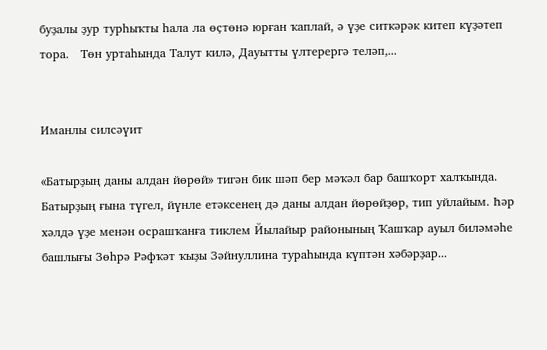буҙалы ҙур турһыҡты һала ла өҫтөнә юрған ҡаплай, ә үҙе ситкәрәк китеп күҙәтеп тора.   Төн уртаһында Талут килә, Дауытты үлтерергә теләп,...


Иманлы силсәүит

«Батырҙың даны алдан йөрөй» тигән бик шәп бер мәҡәл бар башҡорт халҡында. Батырҙың ғына түгел, йүнле етәксенең дә даны алдан йөрөйҙөр, тип уйлайым. Һәр хәлдә үҙе менән осрашҡанға тиклем Йылайыр районының Ҡашҡар ауыл биләмәһе башлығы Зөһрә Рәфҡәт ҡыҙы Зәйнуллина тураһында күптән хәбәрҙар...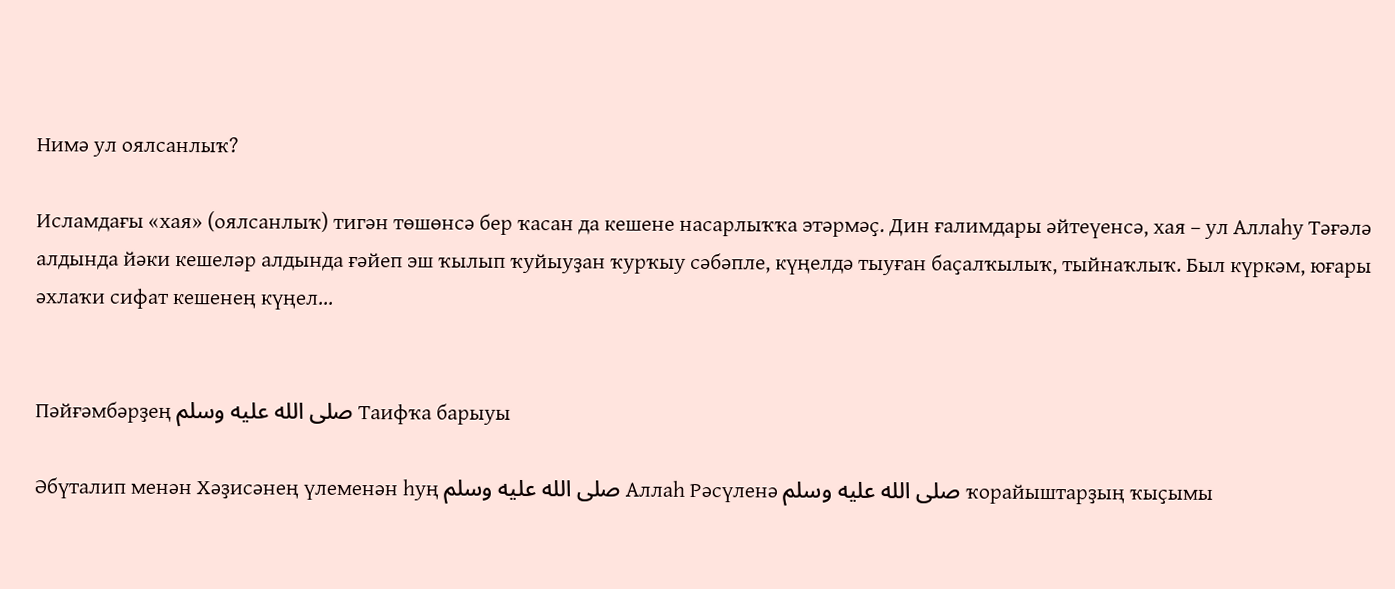Нимә ул оялсанлыҡ?

Исламдағы «хая» (оялсанлыҡ) тигән төшөнсә бер ҡасан да кешене насарлыҡҡа этәрмәҫ. Дин ғалимдары әйтеүенсә, хая – ул Аллаһу Тәғәлә алдында йәки кешеләр алдында ғәйеп эш ҡылып ҡуйыуҙан ҡурҡыу сәбәпле, күңелдә тыуған баҫалҡылыҡ, тыйнаҡлыҡ. Был күркәм, юғары әхлаҡи сифат кешенең күңел...


Пәйғәмбәрҙең صلى الله عليه وسلم Таифҡа барыуы

Әбүталип менән Хәҙисәнең үлеменән һуң صلى الله عليه وسلم Аллаһ Рәсүленә صلى الله عليه وسلم ҡорайыштарҙың ҡыҫымы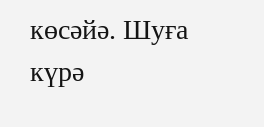көсәйә. Шуға күрә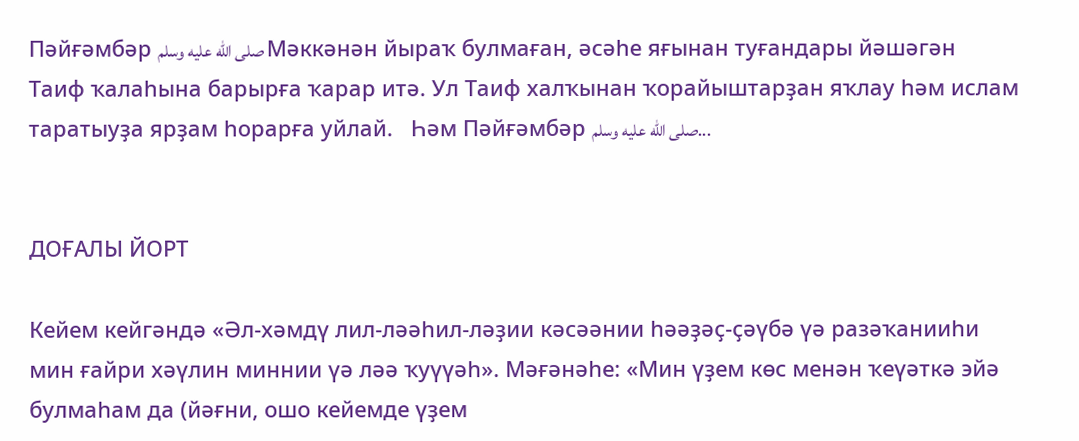Пәйғәмбәр صلى الله عليه وسلم Мәккәнән йыраҡ булмаған, әсәһе яғынан туғандары йәшәгән Таиф ҡалаһына барырға ҡарар итә. Ул Таиф халҡынан ҡорайыштарҙан яҡлау һәм ислам таратыуҙа ярҙам һорарға уйлай.   Һәм Пәйғәмбәр صلى الله عليه وسلم...


ДОҒАЛЫ ЙОРТ

Кейем кейгәндә «Әл-хәмдү лил-ләәһил-ләҙии кәсәәнии һәәҙәҫ-ҫәүбә үә разәҡанииһи мин ғайри хәүлин миннии үә ләә ҡуүүәһ». Мәғәнәһе: «Мин үҙем көс менән ҡеүәткә эйә булмаһам да (йәғни, ошо кейемде үҙем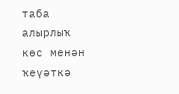таба алырлыҡ көс менән ҡеүәткә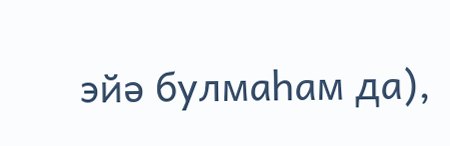эйә булмаһам да),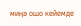миңә ошо кейемде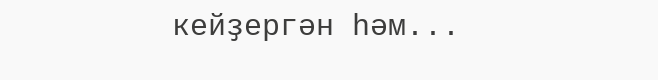кейҙергән һәм...